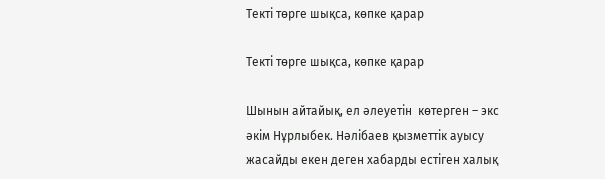Текті төрге шықса, көпке қарар

Текті төрге шықса, көпке қарар

Шынын айтайық, ел әлеуетін  көтерген – экс әкім Нұрлыбек. Нәлібаев қызметтік ауысу жасайды екен деген хабарды естіген халық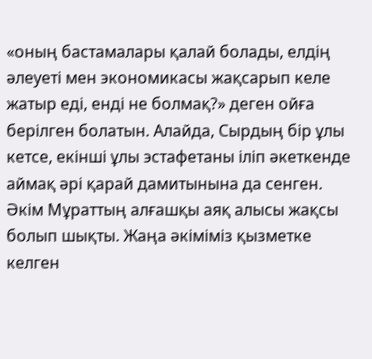«оның бастамалары қалай болады, елдің әлеуеті мен экономикасы жақсарып келе жатыр еді, енді не болмақ?» деген ойға берілген болатын. Алайда, Сырдың бір ұлы кетсе, екінші ұлы эстафетаны іліп әкеткенде аймақ әрі қарай дамитынына да сенген. Әкім Мұраттың алғашқы аяқ алысы жақсы болып шықты. Жаңа әкіміміз қызметке келген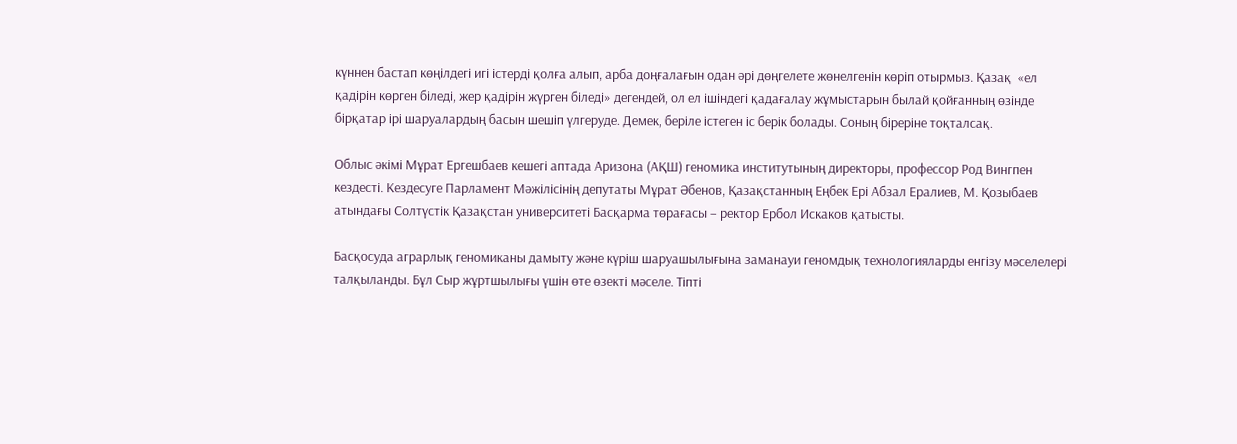күннен бастап көңілдегі игі істерді қолға алып, арба доңғалағын одан әрі дөңгелете жөнелгенін көріп отырмыз. Қазақ  «ел қадірін көрген біледі, жер қадірін жүрген біледі» дегендей, ол ел ішіндегі қадағалау жұмыстарын былай қойғанның өзінде бірқатар ірі шаруалардың басын шешіп үлгеруде. Демек, беріле істеген іс берік болады. Соның біреріне тоқталсақ.

Облыс әкімі Мұрат Ергешбаев кешегі аптада Аризона (АҚШ) геномика институтының директоры, профессор Род Вингпен кездесті. Кездесуге Парламент Мәжілісінің депутаты Мұрат Әбенов, Қазақстанның Еңбек Ері Абзал Ералиев, М. Қозыбаев атындағы Солтүстік Қазақстан университеті Басқарма төрағасы – ректор Ербол Искаков қатысты.

Басқосуда аграрлық геномиканы дамыту және күріш шаруашылығына заманауи геномдық технологияларды енгізу мәселелері талқыланды. Бұл Сыр жұртшылығы үшін өте өзекті мәселе. Тіпті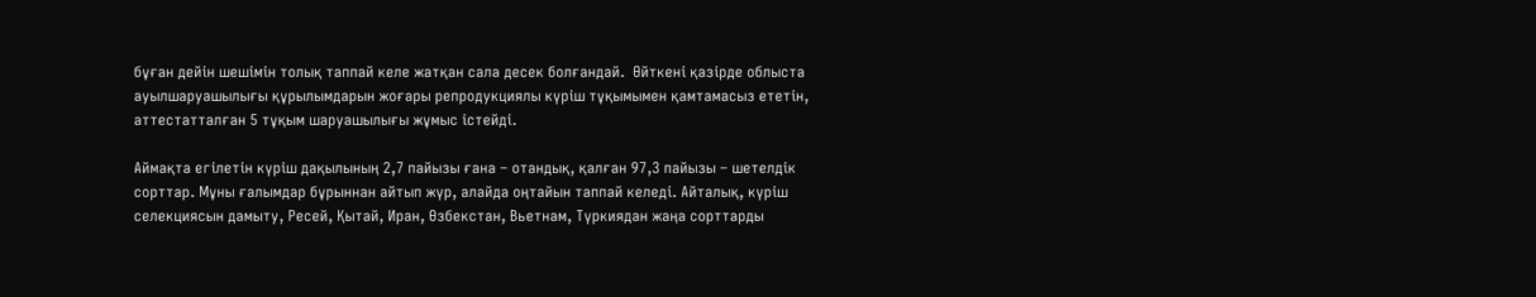бұған дейін шешімін толық таппай келе жатқан сала десек болғандай.  Өйткені қазірде облыста ауылшаруашылығы құрылымдарын жоғары репродукциялы күріш тұқымымен қамтамасыз ететін, аттестатталған 5 тұқым шаруашылығы жұмыс істейді.

Аймақта егілетін күріш дақылының 2,7 пайызы ғана – отандық, қалған 97,3 пайызы – шетелдік сорттар. Мұны ғалымдар бұрыннан айтып жүр, алайда оңтайын таппай келеді. Айталық, күріш селекциясын дамыту, Ресей, Қытай, Иран, Өзбекстан, Вьетнам, Түркиядан жаңа сорттарды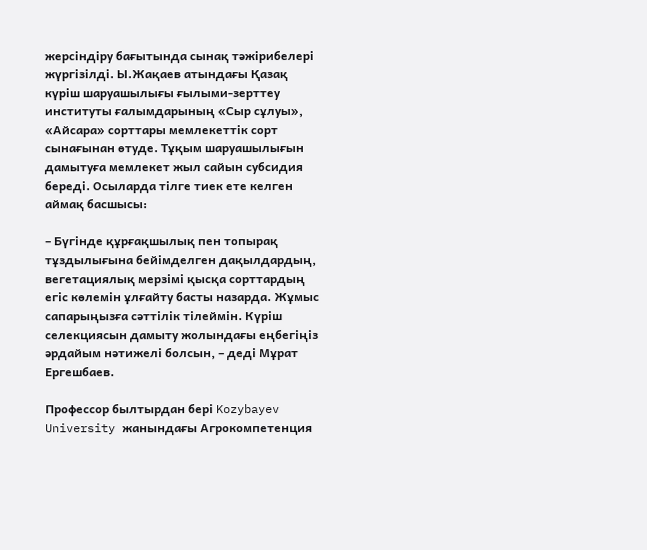жерсіндіру бағытында сынақ тәжірибелері жүргізілді. Ы.Жақаев атындағы Қазақ күріш шаруашылығы ғылыми-зерттеу институты ғалымдарының «Сыр сұлуы», «Айсара» сорттары мемлекеттік сорт сынағынан өтуде. Тұқым шаруашылығын дамытуға мемлекет жыл сайын субсидия береді. Осыларда тілге тиек ете келген аймақ басшысы:

– Бүгінде құрғақшылық пен топырақ тұздылығына бейімделген дақылдардың, вегетациялық мерзімі қысқа сорттардың егіс көлемін ұлғайту басты назарда. Жұмыс сапарыңызға сәттілік тілеймін. Күріш селекциясын дамыту жолындағы еңбегіңіз әрдайым нәтижелі болсын, – деді Мұрат Ергешбаев.

Профессор былтырдан бері Kozybayev University жанындағы Агрокомпетенция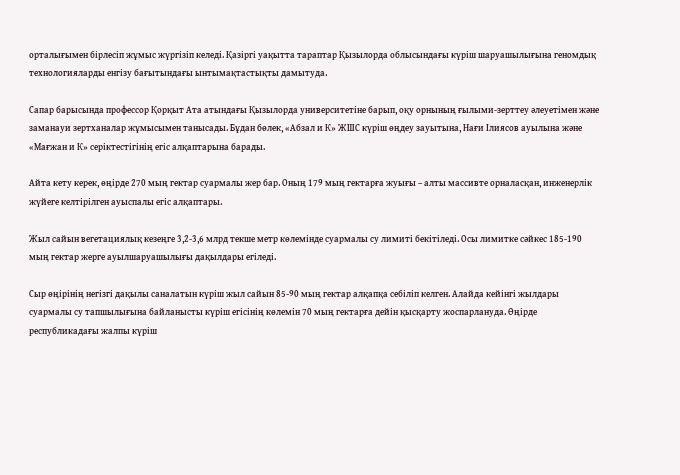орталығымен бірлесіп жұмыс жүргізіп келеді. Қазіргі уақытта тараптар Қызылорда облысындағы күріш шаруашылығына геномдық технологияларды енгізу бағытындағы ынтымақтастықты дамытуда.

Сапар барысында профессор Қорқыт Ата атындағы Қызылорда университетіне барып, оқу орнының ғылыми-зерттеу әлеуетімен және заманауи зертханалар жұмысымен танысады. Бұдан бөлек, «Абзал и К» ЖШС күріш өңдеу зауытына, Нағи Ілиясов ауылына және «Мағжан и К» серіктестігінің егіс алқаптарына барады.

Айта кету керек, өңірде 270 мың гектар суармалы жер бар. Оның 179 мың гектарға жуығы – алты массивте орналасқан, инженерлік жүйеге келтірілген ауыспалы егіс алқаптары.

Жыл сайын вегетациялық кезеңге 3,2-3,6 млрд текше метр көлемінде суармалы су лимиті бекітіледі. Осы лимитке сәйкес 185-190 мың гектар жерге ауылшаруашылығы дақылдары егіледі.

Сыр өңірінің негізгі дақылы саналатын күріш жыл сайын 85-90 мың гектар алқапқа себіліп келген. Алайда кейінгі жылдары суармалы су тапшылығына байланысты күріш егісінің көлемін 70 мың гектарға дейін қысқарту жоспарлануда. Өңірде республикадағы жалпы күріш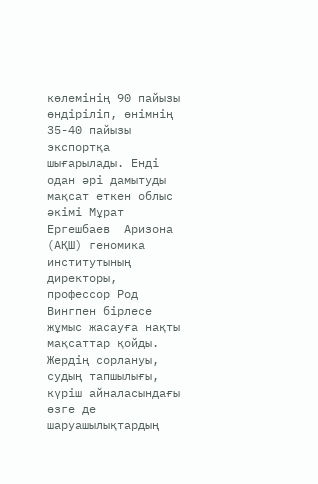көлемінің 90 пайызы өндіріліп, өнімнің 35-40 пайызы экспортқа шығарылады. Енді одан әрі дамытуды мақсат еткен облыс әкімі Мұрат Ергешбаев  Аризона (АҚШ) геномика институтының директоры, профессор Род Вингпен бірлесе жұмыс жасауға нақты мақсаттар қойды. Жердің сорлануы, судың тапшылығы, күріш айналасындағы өзге де шаруашылықтардың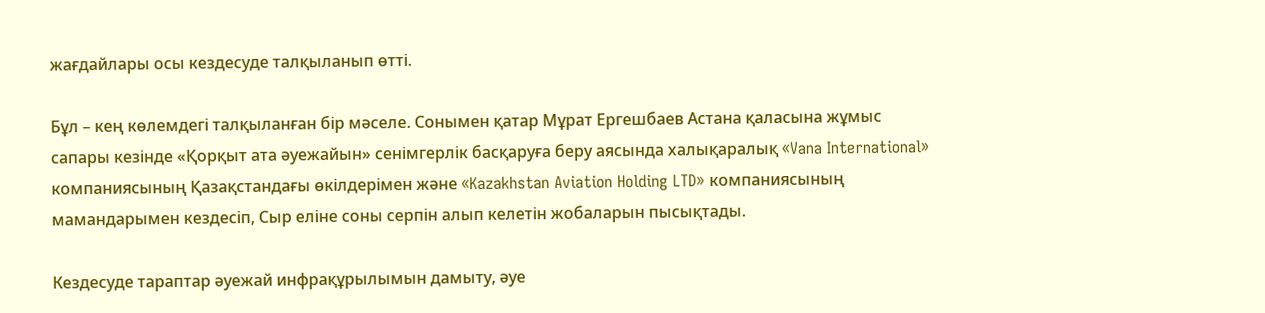жағдайлары осы кездесуде талқыланып өтті.

Бұл – кең көлемдегі талқыланған бір мәселе. Сонымен қатар Мұрат Ергешбаев Астана қаласына жұмыс сапары кезінде «Қорқыт ата әуежайын» сенімгерлік басқаруға беру аясында халықаралық «Vana International» компаниясының Қазақстандағы өкілдерімен және «Kazakhstan Aviation Holding LTD» компаниясының мамандарымен кездесіп, Сыр еліне соны серпін алып келетін жобаларын пысықтады.

Кездесуде тараптар әуежай инфрақұрылымын дамыту, әуе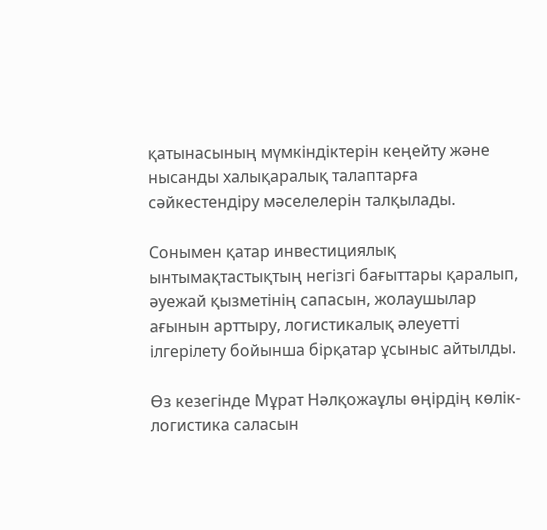қатынасының мүмкіндіктерін кеңейту және нысанды халықаралық талаптарға сәйкестендіру мәселелерін талқылады.

Сонымен қатар инвестициялық ынтымақтастықтың негізгі бағыттары қаралып, әуежай қызметінің сапасын, жолаушылар ағынын арттыру, логистикалық әлеуетті ілгерілету бойынша бірқатар ұсыныс айтылды.

Өз кезегінде Мұрат Нәлқожаұлы өңірдің көлік-логистика саласын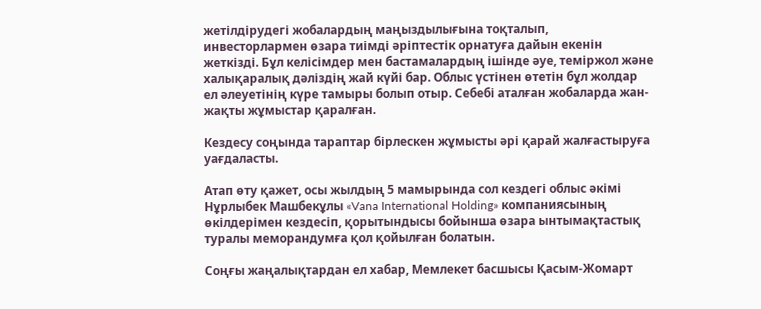жетілдірудегі жобалардың маңыздылығына тоқталып, инвесторлармен өзара тиімді әріптестік орнатуға дайын екенін жеткізді. Бұл келісімдер мен бастамалардың ішінде әуе, теміржол және халықаралық дәліздің жай күйі бар. Облыс үстінен өтетін бұл жолдар ел әлеуетінің күре тамыры болып отыр. Себебі аталған жобаларда жан-жақты жұмыстар қаралған.

Кездесу соңында тараптар бірлескен жұмысты әрі қарай жалғастыруға уағдаласты.

Атап өту қажет, осы жылдың 5 мамырында сол кездегі облыс әкімі Нұрлыбек Машбекұлы «Vana International Holding» компаниясының өкілдерімен кездесіп, қорытындысы бойынша өзара ынтымақтастық туралы меморандумға қол қойылған болатын.

Соңғы жаңалықтардан ел хабар, Мемлекет басшысы Қасым-Жомарт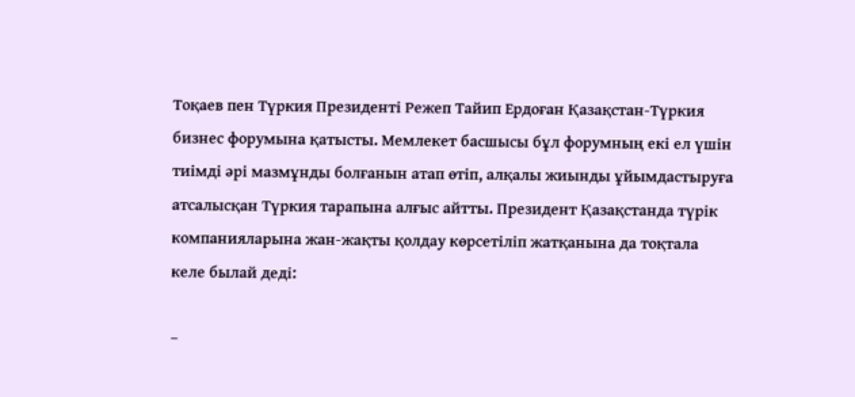Тоқаев пен Түркия Президенті Режеп Тайип Ердоған Қазақстан-Түркия бизнес форумына қатысты. Мемлекет басшысы бұл форумның екі ел үшін тиімді әрі мазмұнды болғанын атап өтіп, алқалы жиынды ұйымдастыруға атсалысқан Түркия тарапына алғыс айтты. Президент Қазақстанда түрік компанияларына жан-жақты қолдау көрсетіліп жатқанына да тоқтала келе былай деді:

–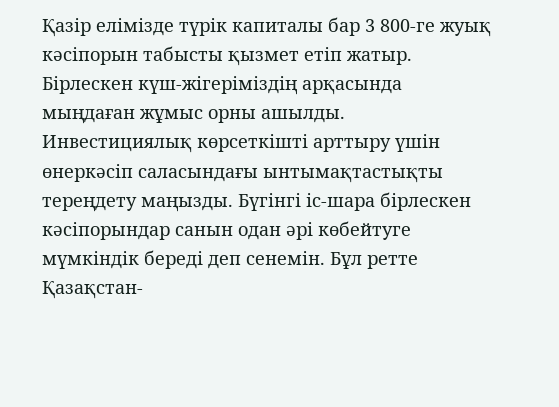Қазір елімізде түрік капиталы бар 3 800-ге жуық кәсіпорын табысты қызмет етіп жатыр. Бірлескен күш-жігеріміздің арқасында мыңдаған жұмыс орны ашылды. Инвестициялық көрсеткішті арттыру үшін өнеркәсіп саласындағы ынтымақтастықты тереңдету маңызды. Бүгінгі іс-шара бірлескен кәсіпорындар санын одан әрі көбейтуге мүмкіндік береді деп сенемін. Бұл ретте Қазақстан-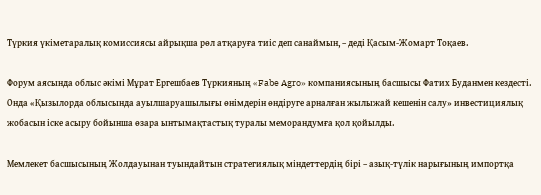Түркия үкіметаралық комиссиясы айрықша рөл атқаруға тиіс деп санаймын, – деді Қасым-Жомарт Тоқаев.

Форум аясында облыс әкімі Мұрат Ергешбаев Түркияның «Fabe Agro» компаниясының басшысы Фатих Буданмен кездесті. Онда «Қызылорда облысында ауылшаруашылығы өнімдерін өндіруге арналған жылыжай кешенін салу» инвестициялық жобасын іске асыру бойынша өзара ынтымақтастық туралы меморандумға қол қойылды.

Мемлекет басшысының Жолдауынан туындайтын стратегиялық міндеттердің бірі – азық-түлік нарығының импортқа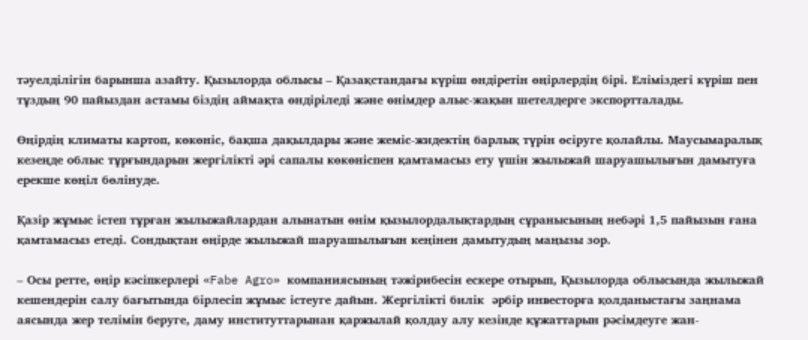тәуелділігін барынша азайту. Қызылорда облысы – Қазақстандағы күріш өндіретін өңірлердің бірі. Еліміздегі күріш пен тұздың 90 пайыздан астамы біздің аймақта өндіріледі және өнімдер алыс-жақын шетелдерге экспортталады.

Өңірдің климаты картоп, көкөніс, бақша дақылдары және жеміс-жидектің барлық түрін өсіруге қолайлы. Маусымаралық кезеңде облыс тұрғындарын жергілікті әрі сапалы көкөніспен қамтамасыз ету үшін жылыжай шаруашылығын дамытуға ерекше көңіл бөлінуде.

Қазір жұмыс істеп тұрған жылыжайлардан алынатын өнім қызылордалықтардың сұранысының небәрі 1,5 пайызын ғана қамтамасыз етеді. Сондықтан өңірде жылыжай шаруашылығын кеңінен дамытудың маңызы зор.

– Осы ретте, өңір кәсіпкерлері «Fabe Agro» компаниясының тәжірибесін ескере отырып, Қызылорда облысында жылыжай кешендерін салу бағытында бірлесіп жұмыс істеуге дайын. Жергілікті билік  әрбір инвесторға қолданыстағы заңнама аясында жер телімін беруге, даму институттарынан қаржылай қолдау алу кезінде құжаттарын рәсімдеуге жан-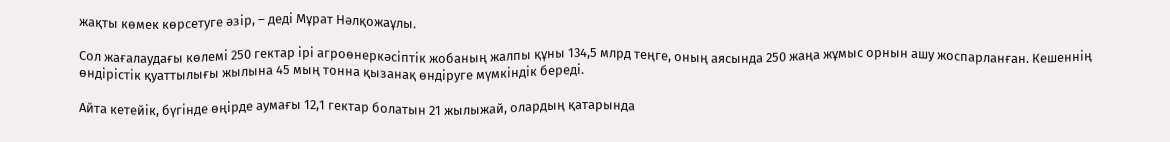жақты көмек көрсетуге әзір, – деді Мұрат Нәлқожаұлы.

Сол жағалаудағы көлемі 250 гектар ірі агроөнеркәсіптік жобаның жалпы құны 134,5 млрд теңге, оның аясында 250 жаңа жұмыс орнын ашу жоспарланған. Кешеннің өндірістік қуаттылығы жылына 45 мың тонна қызанақ өндіруге мүмкіндік береді.

Айта кетейік, бүгінде өңірде аумағы 12,1 гектар болатын 21 жылыжай, олардың қатарында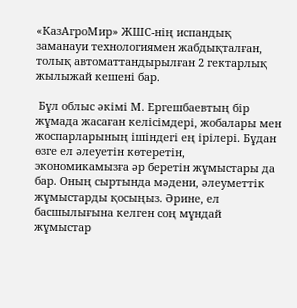«КазАгроМир» ЖШС-нің испандық заманауи технологиямен жабдықталған, толық автоматтандырылған 2 гектарлық жылыжай кешені бар.

 Бұл облыс әкімі М. Ергешбаевтың бір жұмада жасаған келісімдері, жобалары мен жоспарларының ішіндегі ең ірілері. Бұдан өзге ел әлеуетін көтеретін, экономикамызға әр беретін жұмыстары да бар. Оның сыртында мәдени, әлеуметтік жұмыстарды қосыңыз. Әрине, ел басшылығына келген соң мұндай жұмыстар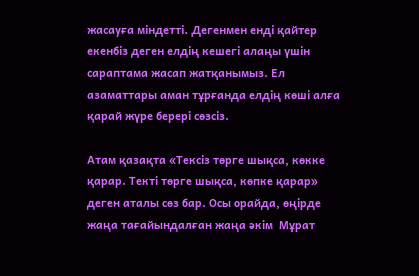жасауға міндетті. Дегенмен енді қайтер екенбіз деген елдің кешегі алаңы үшін сараптама жасап жатқанымыз. Ел азаматтары аман тұрғанда елдің көші алға қарай жүре берері сөзсіз.

Атам қазақта «Тексіз төрге шықса, көкке қарар. Текті төрге шықса, көпке қарар» деген аталы сөз бар. Осы орайда, өңірде жаңа тағайындалған жаңа әкім  Мұрат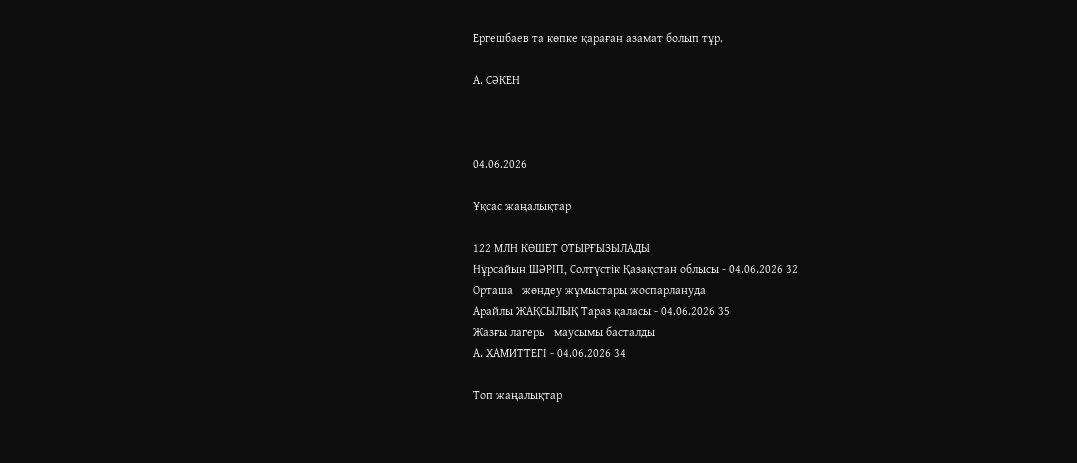Ергешбаев та көпке қараған азамат болып тұр.

А. СӘКЕН



04.06.2026

Ұқсас жаңалықтар

122 МЛН КӨШЕТ ОТЫРҒЫЗЫЛАДЫ
Нұрсайын ШӘРІП, Солтүстік Қазақстан облысы - 04.06.2026 32
Орташа   жөндеу жұмыстары жоспарлануда
Арайлы ЖАҚСЫЛЫҚ Тараз қаласы - 04.06.2026 35
Жазғы лагерь   маусымы басталды
А. ХАМИТТЕГІ - 04.06.2026 34

Топ жаңалықтар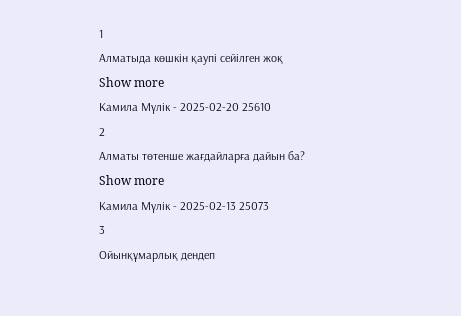1
Алматыда көшкін қаупі сейілген жоқ
Show more
Камила Мүлік - 2025-02-20 25610
2
Алматы төтенше жағдайларға дайын ба?
Show more
Камила Мүлік - 2025-02-13 25073
3
Ойынқұмарлық дендеп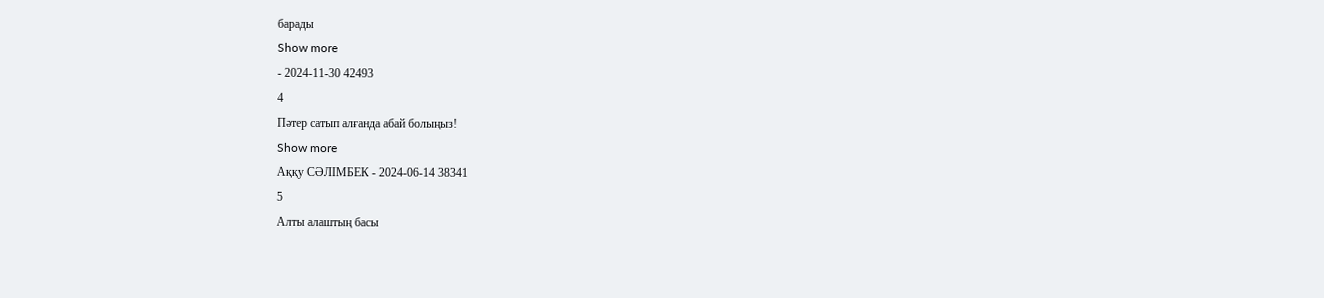барады
Show more
- 2024-11-30 42493
4
Пәтер сатып алғанда абай болыңыз!
Show more
Аққу СӘЛІМБЕК - 2024-06-14 38341
5
Алты алаштың басы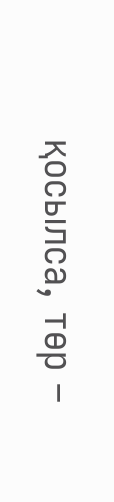қосылса, төр –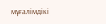мұғалімдікі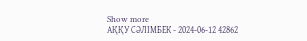Show more
АҚҚУ СӘЛІМБЕК - 2024-06-12 42862